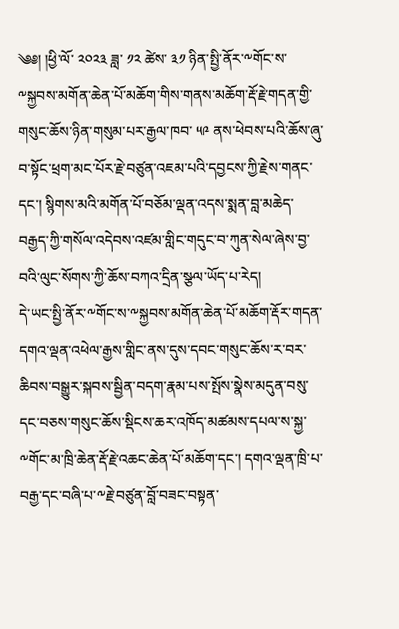༄༅། །ཕྱི་ལོ་ ༢༠༢༣ ཟླ་ ༡༢ ཚེས་ ༣༡ ཉིན་སྤྱི་ནོར་༸གོང་ས་༸སྐྱབས་མགོན་ཆེན་པོ་མཆོག་གིས་གནས་མཆོག་རྡོ་རྗེ་གདན་གྱི་གསུང་ཆོས་ཉིན་གསུམ་པར་རྒྱལ་ཁབ་ ༥༩ ནས་ཕེབས་པའི་ཆོས་ཞུ་བ་སྟོང་ཕྲག་མང་པོར་རྗེ་བཙུན་འཇམ་པའི་དབྱངས་ཀྱི་རྗེས་གནང་དང་། སྙིགས་མའི་མགོན་པོ་བཅོམ་ལྡན་འདས་སྨན་བླ་མཆེད་བརྒྱད་ཀྱི་གསོལ་འདེབས་འཛམ་གླིང་གདུང་བ་ཀུན་སེལ་ཞེས་བྱ་བའི་ལུང་སོགས་ཀྱི་ཆོས་བཀའ་དྲིན་སྩལ་ཡོད་པ་རེད།
དེ་ཡང་སྤྱི་ནོར་༸གོང་ས་༸སྐྱབས་མགོན་ཆེན་པོ་མཆོག་རྡོར་གདན་དགའ་ལྡན་འཕེལ་རྒྱས་གླིང་ནས་དུས་དབང་གསུང་ཆོས་ར་བར་ཆིབས་བསྒྱུར་སྐབས་སྦྱིན་བདག་རྣམ་པས་སྤོས་སྣེས་མདུན་བསུ་དང་བཅས་གསུང་ཆོས་སྡིངས་ཆར་འཁོད་མཚམས་དཔལ་ས་སྐྱ་༸གོང་མ་ཁྲི་ཆེན་རྡོ་རྗེ་འཆང་ཆེན་པོ་མཆོག་དང་། དགའ་ལྡན་ཁྲི་པ་བརྒྱ་དང་བཞི་པ་༸རྗེ་བཙུན་བློ་བཟང་བསྟན་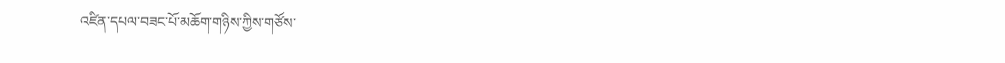འཛིན་དཔལ་བཟང་པོ་མཆོག་གཉིས་ཀྱིས་གཙོས་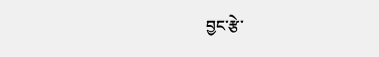བྱང་རྩེ་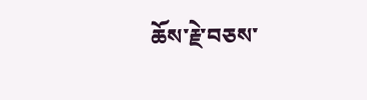ཆོས་རྗེ་བཅས་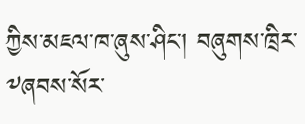ཀྱིས་མཇལ་ཁ་ཞུས་ཤིང་། བཞུགས་ཁྲིར་༸ཞབས་སོར་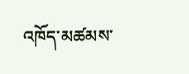འཁོད་མཚམས་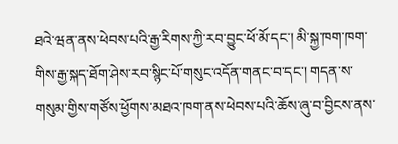ཐའེ་ཝན་ནས་ཕེབས་པའི་རྒྱ་རིགས་ཀྱི་རབ་བྱུང་ཕོ་མོ་དང་། མི་སྐྱ་ཁག་ཁག་གིས་རྒྱ་སྐད་ཐོག་ཤེས་རབ་སྙིང་པོ་གསུང་འདོན་གནང་བ་དང་། གདན་ས་གསུམ་གྱིས་གཙོས་ཕྱོགས་མཐའ་ཁག་ནས་ཕེབས་པའི་ཆོས་ཞུ་བ་བྱིངས་ནས་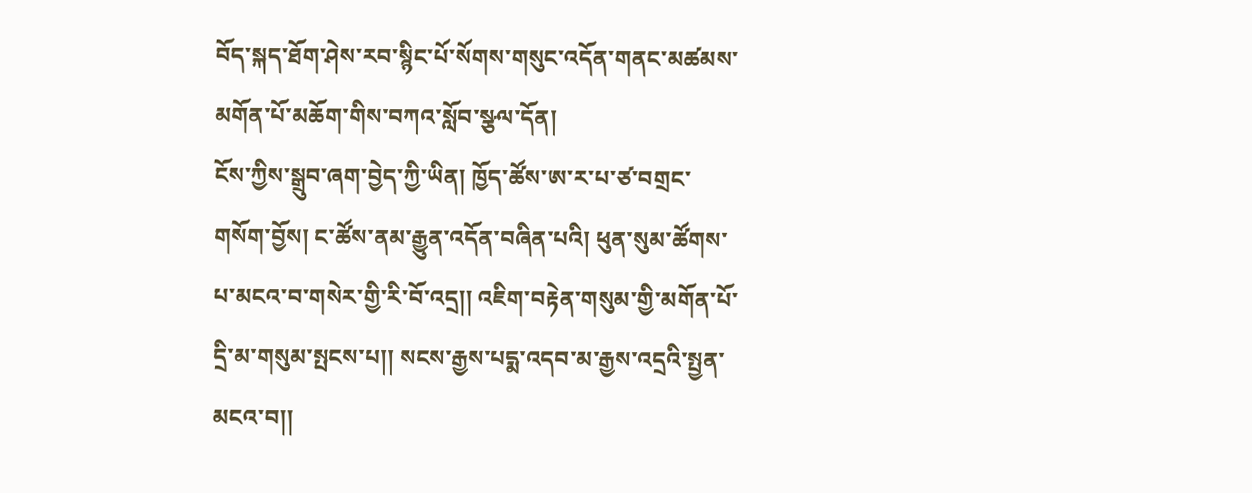བོད་སྐད་ཐོག་ཤེས་རབ་སྙིང་པོ་སོགས་གསུང་འདོན་གནང་མཚམས་མགོན་པོ་མཆོག་གིས་བཀའ་སློབ་སྩལ་དོན།
ངོས་ཀྱིས་སྒྲུབ་ཞག་བྱེད་ཀྱི་ཡིན། ཁྱོད་ཚོས་ཨ་ར་པ་ཙ་བགྲང་གསོག་བྱོས། ང་ཚོས་ནམ་རྒྱུན་འདོན་བཞིན་པའི། ཕུན་སུམ་ཚོགས་པ་མངའ་བ་གསེར་གྱི་རི་བོ་འདྲ།། འཇིག་བརྟེན་གསུམ་གྱི་མགོན་པོ་དྲི་མ་གསུམ་སྤངས་པ།། སངས་རྒྱས་པདྨ་འདབ་མ་རྒྱས་འདྲའི་སྤྱན་མངའ་བ།།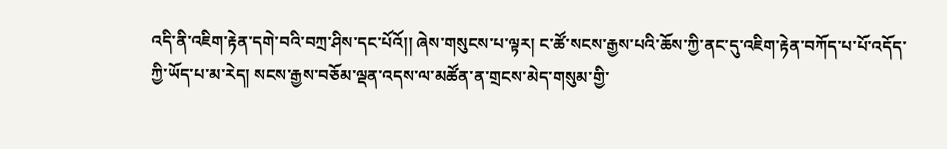འདི་ནི་འཇིག་རྟེན་དགེ་བའི་བཀྲ་ཤིས་དང་པོའོ།། ཞེས་གསུངས་པ་ལྟར། ང་ཚོ་སངས་རྒྱས་པའི་ཆོས་ཀྱི་ནང་དུ་འཇིག་རྟེན་བཀོད་པ་པོ་འདོད་ཀྱི་ཡོད་པ་མ་རེད། སངས་རྒྱས་བཅོམ་ལྡན་འདས་ལ་མཚོན་ན་གྲངས་མེད་གསུམ་གྱི་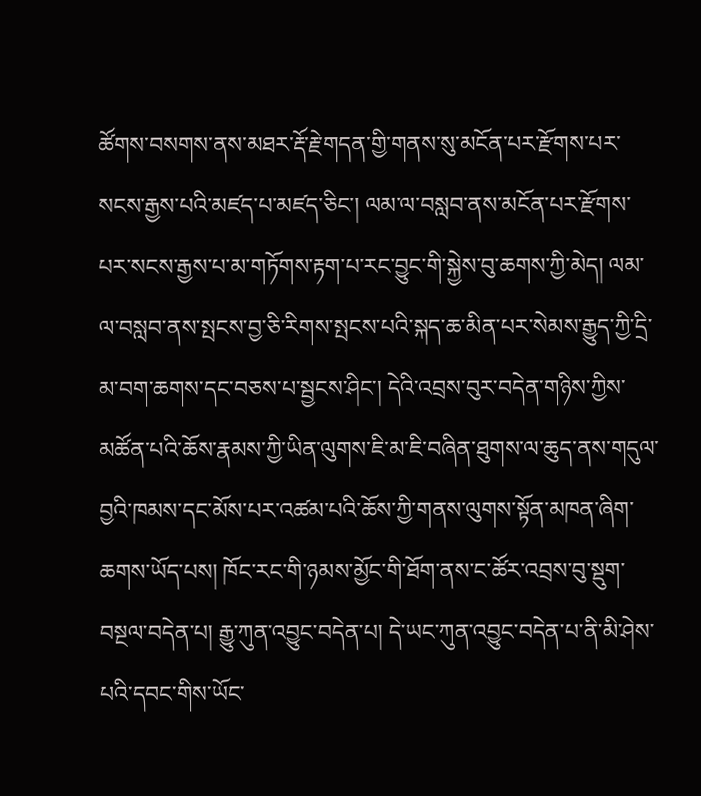ཚོགས་བསགས་ནས་མཐར་རྡོ་རྗེ་གདན་གྱི་གནས་སུ་མངོན་པར་རྫོགས་པར་སངས་རྒྱས་པའི་མཛད་པ་མཛད་ཅིང་། ལམ་ལ་བསླབ་ནས་མངོན་པར་རྫོགས་པར་སངས་རྒྱས་པ་མ་གཏོགས་རྟག་པ་རང་བྱུང་གི་སྐྱེས་བུ་ཆགས་ཀྱི་མེད། ལམ་ལ་བསླབ་ནས་སྤངས་བྱ་ཅི་རིགས་སྤངས་པའི་སྐད་ཆ་མིན་པར་སེམས་རྒྱུད་ཀྱི་དྲི་མ་བག་ཆགས་དང་བཅས་པ་སྦྱངས་ཤིང་། དེའི་འབྲས་བུར་བདེན་གཉིས་ཀྱིས་མཚོན་པའི་ཆོས་རྣམས་ཀྱི་ཡིན་ལུགས་ཇི་མ་ཇི་བཞིན་ཐུགས་ལ་ཆུད་ནས་གདུལ་བྱའི་ཁམས་དང་མོས་པར་འཚམ་པའི་ཆོས་ཀྱི་གནས་ལུགས་སྟོན་མཁན་ཞིག་ཆགས་ཡོད་པས། ཁོང་རང་གི་ཉམས་མྱོང་གི་ཐོག་ནས་ང་ཚོར་འབྲས་བུ་སྡུག་བསྔལ་བདེན་པ། རྒྱུ་ཀུན་འབྱུང་བདེན་པ། དེ་ཡང་ཀུན་འབྱུང་བདེན་པ་ནི་མི་ཤེས་པའི་དབང་གིས་ཡོང་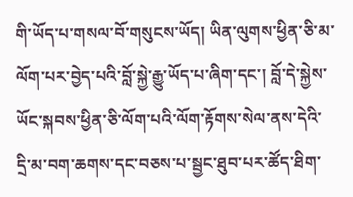གི་ཡོད་པ་གསལ་བོ་གསུངས་ཡོད། ཡིན་ལུགས་ཕྱིན་ཅི་མ་ལོག་པར་བྱེད་པའི་བློ་སྐྱེ་རྒྱུ་ཡོད་པ་ཞིག་དང་། བློ་དེ་སྐྱེས་ཡོང་སྐབས་ཕྱིན་ཅི་ལོག་པའི་ལོག་རྟོགས་སེལ་ནས་དེའི་དྲི་མ་བག་ཆགས་དང་བཅས་པ་སྦྱང་ཐུབ་པར་ཚོད་ཐིག་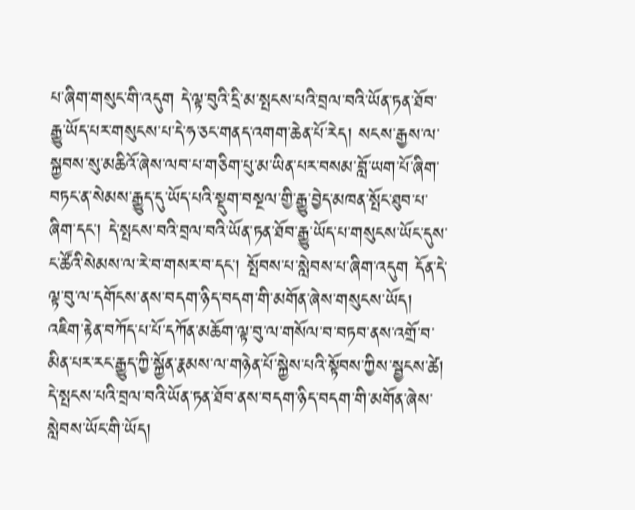པ་ཞིག་གསུང་གི་འདུག དེ་ལྟ་བུའི་དྲི་མ་སྤངས་པའི་བྲལ་བའི་ཡོན་ཏན་ཐོབ་རྒྱུ་ཡོད་པར་གསུངས་པ་དེ་ཧ་ཅང་གནད་འགག་ཆེན་པོ་རེད། སངས་རྒྱས་ལ་སྐྱབས་སུ་མཆིའོ་ཞེས་ལབ་པ་གཅིག་པུ་མ་ཡིན་པར་བསམ་བློ་ཡག་པོ་ཞིག་བཏང་ན་སེམས་རྒྱུད་དུ་ཡོད་པའི་སྡུག་བསྔལ་གྱི་རྒྱུ་བྱེད་མཁན་སྤོང་ཐུབ་པ་ཞིག་དང་། དེ་སྤངས་བའི་བྲལ་བའི་ཡོན་ཏན་ཐོབ་རྒྱུ་ཡོད་པ་གསུངས་ཡོང་དུས་ང་ཚོའི་སེམས་ལ་རེ་བ་གསར་བ་དང་། སྤོབས་པ་སླེབས་པ་ཞིག་འདུག དོན་དེ་ལྟ་བུ་ལ་དགོངས་ནས་བདག་ཉིད་བདག་གི་མགོན་ཞེས་གསུངས་ཡོད།
འཇིག་རྟེན་བཀོད་པ་པོ་དཀོན་མཆོག་ལྟ་བུ་ལ་གསོལ་བ་བཏབ་ནས་འགྲོ་བ་མིན་པར་རང་རྒྱུད་ཀྱི་སྐྱོན་རྣམས་ལ་གཉེན་པོ་སྐྱེས་པའི་སྟོབས་ཀྱིས་སྦྱངས་ཚེ། དེ་སྤངས་པའི་བྲལ་བའི་ཡོན་ཏན་ཐོབ་ནས་བདག་ཉིད་བདག་གི་མགོན་ཞེས་སླེབས་ཡོང་གི་ཡོད།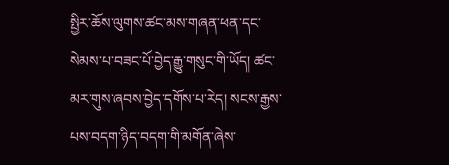སྤྱིར་ཆོས་ལུགས་ཚང་མས་གཞན་ཕན་དང་སེམས་པ་བཟང་པོ་བྱེད་རྒྱུ་གསུང་གི་ཡོད། ཚང་མར་གུས་ཞབས་བྱེད་དགོས་པ་རེད། སངས་རྒྱས་པས་བདག་ཉིད་བདག་གི་མགོན་ཞེས་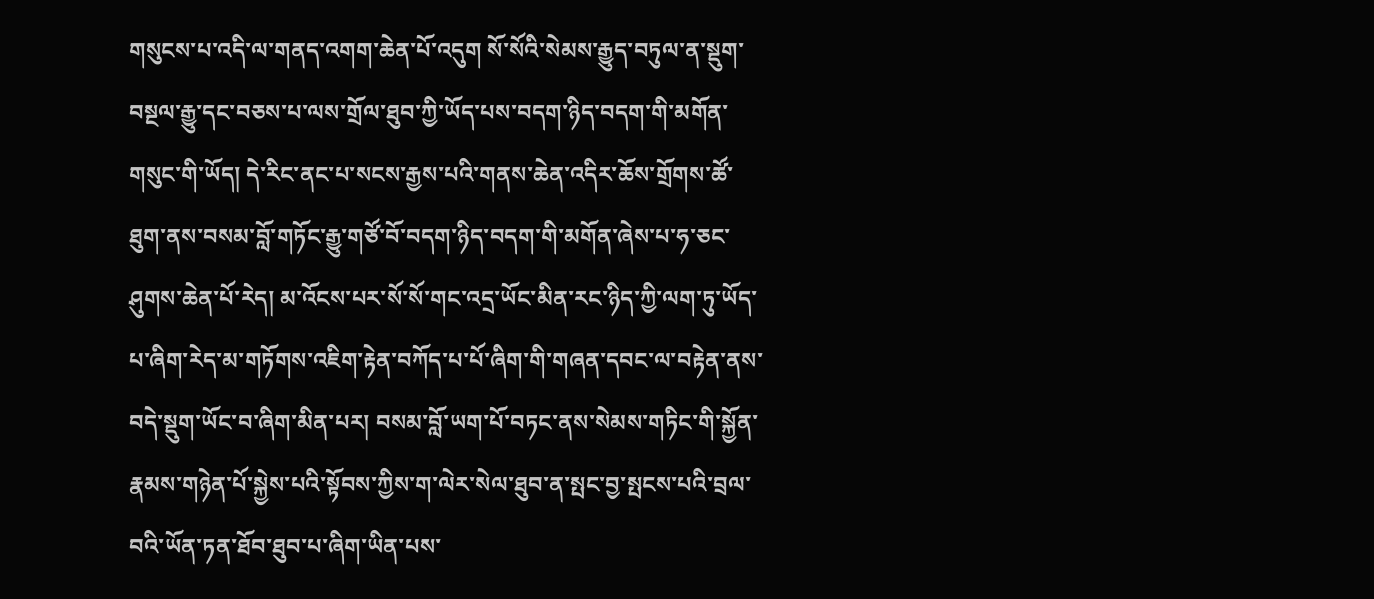གསུངས་པ་འདི་ལ་གནད་འགག་ཆེན་པོ་འདུག སོ་སོའི་སེམས་རྒྱུད་བཏུལ་ན་སྡུག་བསྔལ་རྒྱུ་དང་བཅས་པ་ལས་གྲོལ་ཐུབ་ཀྱི་ཡོད་པས་བདག་ཉིད་བདག་གི་མགོན་གསུང་གི་ཡོད། དེ་རིང་ནང་པ་སངས་རྒྱས་པའི་གནས་ཆེན་འདིར་ཆོས་གྲོགས་ཚོ་ཐུག་ནས་བསམ་བློ་གཏོང་རྒྱུ་གཙོ་བོ་བདག་ཉིད་བདག་གི་མགོན་ཞེས་པ་ཧ་ཅང་ཤུགས་ཆེན་པོ་རེད། མ་འོངས་པར་སོ་སོ་གང་འདྲ་ཡོང་མིན་རང་ཉིད་ཀྱི་ལག་ཏུ་ཡོད་པ་ཞིག་རེད་མ་གཏོགས་འཇིག་རྟེན་བཀོད་པ་པོ་ཞིག་གི་གཞན་དབང་ལ་བརྟེན་ནས་བདེ་སྡུག་ཡོང་བ་ཞིག་མིན་པར། བསམ་བློ་ཡག་པོ་བཏང་ནས་སེམས་གཏིང་གི་སྐྱོན་རྣམས་གཉེན་པོ་སྐྱེས་པའི་སྟོབས་ཀྱིས་ག་ལེར་སེལ་ཐུབ་ན་སྤང་བྱ་སྤངས་པའི་བྲལ་བའི་ཡོན་ཏན་ཐོབ་ཐུབ་པ་ཞིག་ཡིན་པས་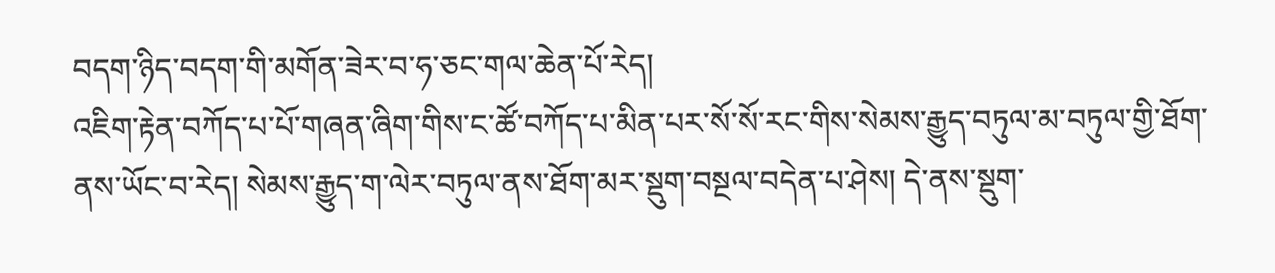བདག་ཉིད་བདག་གི་མགོན་ཟེར་བ་ཧ་ཅང་གལ་ཆེན་པོ་རེད།
འཇིག་རྟེན་བཀོད་པ་པོ་གཞན་ཞིག་གིས་ང་ཚོ་བཀོད་པ་མིན་པར་སོ་སོ་རང་གིས་སེམས་རྒྱུད་བཏུལ་མ་བཏུལ་གྱི་ཐོག་ནས་ཡོང་བ་རེད། སེམས་རྒྱུད་ག་ལེར་བཏུལ་ནས་ཐོག་མར་སྡུག་བསྔལ་བདེན་པ་ཤེས། དེ་ནས་སྡུག་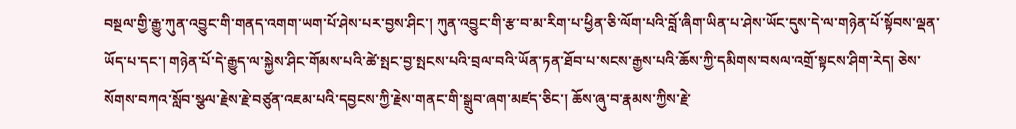བསྔལ་གྱི་རྒྱུ་ཀུན་འབྱུང་གི་གནད་འགག་ཡག་པོ་ཤེས་པར་བྱས་ཤིང་། ཀུན་འབྱུང་གི་རྩ་བ་མ་རིག་པ་ཕྱིན་ཅི་ལོག་པའི་བློ་ཞིག་ཡིན་པ་ཤེས་ཡོང་དུས་དེ་ལ་གཉེན་པོ་སྟོབས་ལྡན་ཡོད་པ་དང་། གཉེན་པོ་དེ་རྒྱུད་ལ་སྐྱེས་ཤིང་གོམས་པའི་ཚེ་སྤང་བྱ་སྤངས་པའི་བྲལ་བའི་ཡོན་ཏན་ཐོབ་པ་སངས་རྒྱས་པའི་ཆོས་ཀྱི་དམིགས་བསལ་འགྲོ་སྟངས་ཤིག་རེད། ཅེས་སོགས་བཀའ་སློབ་སྩལ་རྗེས་རྗེ་བཙུན་འཇམ་པའི་དབྱངས་ཀྱི་རྗེས་གནང་གི་སྒྲུབ་ཞག་མཛད་ཅིང་། ཆོས་ཞུ་བ་རྣམས་ཀྱིས་རྗེ་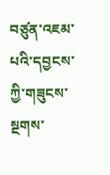བཙུན་འཇམ་པའི་དབྱངས་ཀྱི་གཟུངས་སྔགས་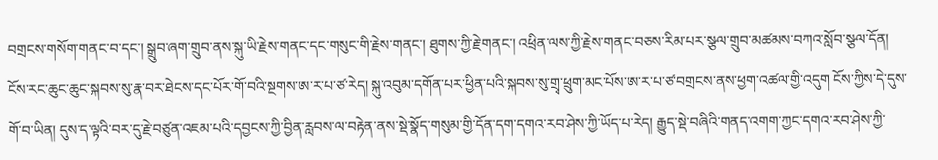བགྲངས་གསོག་གནང་བ་དང་། སྒྲུབ་ཞག་གྲུབ་ནས་སྐུ་ཡི་རྗེས་གནང་དང་གསུང་གི་རྗེས་གནང་། ཐུགས་ཀྱི་རྗེ་གནང་། འཕྲིན་ལས་ཀྱི་རྗེས་གནང་བཅས་རིམ་པར་སྩལ་གྲུབ་མཚམས་བཀའ་སློབ་སྩལ་དོན།
ངོས་རང་ཆུང་ཆུང་སྐབས་སུ་རྣ་བར་ཐེངས་དང་པོར་གོ་བའི་སྔགས་ཨ་ར་པ་ཙ་རེད། སྐུ་འབུམ་དགོན་པར་ཕྱིན་པའི་སྐབས་སུ་གྲྭ་ཕྲུག་མང་པོས་ཨ་ར་པ་ཙ་བགྲངས་ནས་ཕྱག་འཚལ་གྱི་འདུག ངོས་ཀྱིས་དེ་དུས་གོ་བ་ཡིན། དུས་ད་ལྟའི་བར་དུ་རྗེ་བཙུན་འཇམ་པའི་དབྱངས་ཀྱི་བྱིན་རླབས་ལ་བརྟེན་ནས་སྡེ་སྣོད་གསུམ་གྱི་དོན་དག་དགའ་རབ་ཤེས་ཀྱི་ཡོད་པ་རེད། རྒྱུད་སྡེ་བཞིའི་གནད་འགག་ཀྱང་དགའ་རབ་ཤེས་ཀྱི་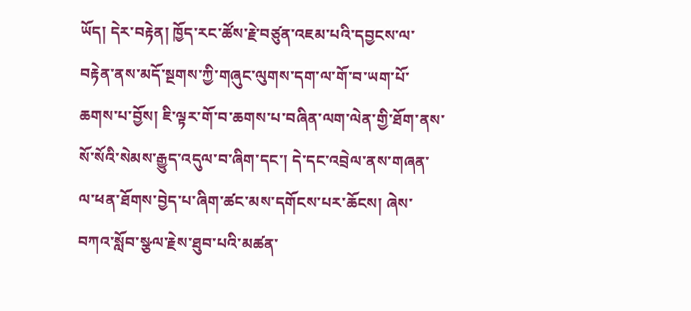ཡོད། དེར་བརྟེན། ཁྱོད་རང་ཚོས་རྗེ་བཙུན་འཇམ་པའི་དབྱངས་ལ་བརྟེན་ནས་མདོ་སྔགས་ཀྱི་གཞུང་ལུགས་དག་ལ་གོ་བ་ཡག་པོ་ཆགས་པ་བྱོས། ཇི་ལྟར་གོ་བ་ཆགས་པ་བཞིན་ལག་ལེན་གྱི་ཐོག་ནས་སོ་སོའི་སེམས་རྒྱུད་འདུལ་བ་ཞིག་དང་། དེ་དང་འབྲེལ་ནས་གཞན་ལ་ཕན་ཐོགས་བྱེད་པ་ཞིག་ཚང་མས་དགོངས་པར་ཆོངས། ཞེས་བཀའ་སློབ་སྩལ་རྗེས་ཐུབ་པའི་མཚན་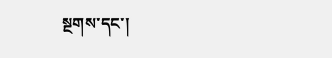སྔགས་དང་།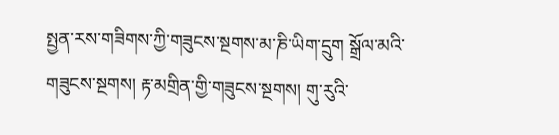སྤྱན་རས་གཟིགས་ཀྱི་གཟུངས་སྔགས་མ་ཎི་ཡིག་དྲུག སྒྲོལ་མའི་གཟུངས་སྔགས། རྟ་མགྲིན་གྱི་གཟུངས་སྔགས། གུ་རུའི་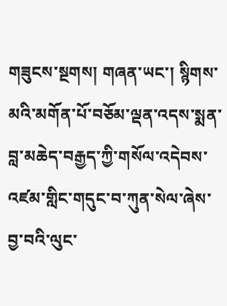གཟུངས་སྔགས། གཞན་ཡང་། སྙིགས་མའི་མགོན་པོ་བཅོམ་ལྡན་འདས་སྨན་བླ་མཆེད་བརྒྱད་ཀྱི་གསོལ་འདེབས་འཛམ་གླིང་གདུང་བ་ཀུན་སེལ་ཞེས་བྱ་བའི་ལུང་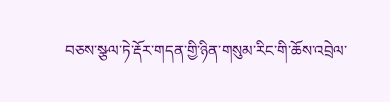བཅས་སྩལ་ཏེ་རྡོར་གདན་གྱི་ཉིན་གསུམ་རིང་གི་ཆོས་འབྲེལ་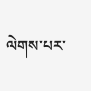ལེགས་པར་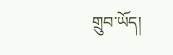གྲུབ་ཡོད།